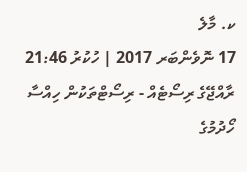ކ. މާލެ
17 ނޮވެންބަރ 2017 | ހުކުރު 21:46
ރާއްޖޭގެ ރިސޯޓެއް - ރިސޯޓްތަކުން ހިއްސާ ހޯދުމުގެ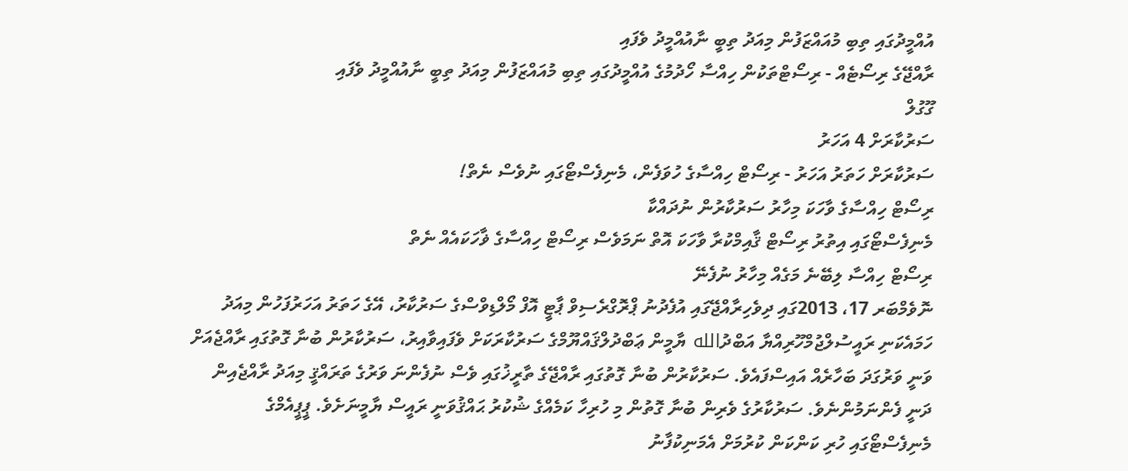އުއްމީދުގައި ތިބި މުއައްޒަފުން މިއަދު ތިބީ ނާއުއްމީދު ވެފައި
ރާއްޖޭގެ ރިސޯޓެއް - ރިސޯޓްތަކުން ހިއްސާ ހޯދުމުގެ އުއްމީދުގައި ތިބި މުއައްޒަފުން މިއަދު ތިބީ ނާއުއްމީދު ވެފައި
ގޫގުލް
ސަރުކާރަށް 4 އަހަރު
ސަރުކާރަށް ހަތަރު އަހަރު - ރިސޯޓް ހިއްސާގެ ހުވަފެން، މެނިފެސްޓޯގައި ނުވެސް ނެތް!
ރިސޯޓް ހިއްސާގެ ވާހަކަ މިހާރު ސަރުކާރުން ނުދައްކާ
މެނިފެސްޓޯގައި އިތުރު ރިސޯޓް ޤާއިމްކުރާ ވާހަކަ އޮތް ނަމަވެސް ރިސޯޓް ހިއްސާގެ ޥާހަކައެއް ނެތް
ރިސޯޓް ހިއްސާ ލިބޭނެ މަގެއް މިހާރު ނުފެނޭ
ނޮވެމްބަރ 17، 2013ގައި ދިވެހިރާއްޖޭގައި އުފެދުނު ޕްރޮގްރެސިވް ޕާޓީ އޮފް މޯލްޑިވްސްގެ ސަރުކާރު، އޭގެ ހަތަރު އަހަރުފަހުން މިއަދު ހަމައެކަނި ރައީސުލްޖުމްހޫރިއްޔާ އަބްދުالله ޔާމީން ޢަބްދުލްޤައްޔޫމްގެ ސަރުކާރަކަށް ވެފައިވާއިރު، ސަރުކާރުން ބުނާ ގޮތުގައި ރާއްޖެއަށް ވަނީ ވަރުގަދަ ބަހާރެއް އައިސްފައެވެ. ސަރުކާރުން ބުނާ ގޮތުގައި ރާއްޖޭގެ ތާރީޚުގައި ވެސް ނުފެންނަ ވަރުގެ ތަރައްޤީ މިއަދު ރާއްޖެއިން ދަނީ ފެންނަމުންނެވެ. ސަރުކާރުގެ ވެރިން ބުނާ ގޮތުން މި ހުރިހާ ކަމެއްގެ ޝުކުރު ޙައްޤުވަނީ ރައީސް ޔާމީނަށެވެ. ޕީޕީއެމްގެ މެނިފެސްޓޯގައި ހުރި ކަންކަން ކުރުމަށް އެމަނިކުފާނު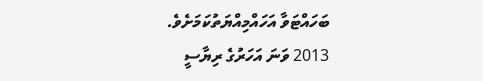ބަހައްޓަވާ އަހައްމިއްޔަތުކަމަށެވެ.
2013 ވަނަ އަހަރުގެ ރިޔާސީ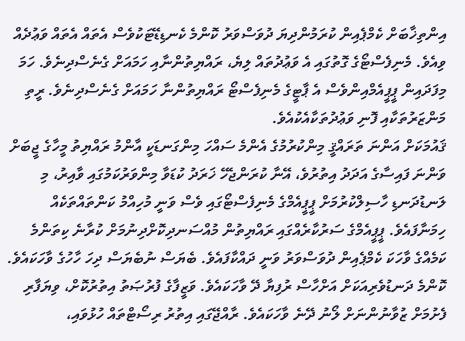އިންތިޚާބަށް ކެމްޕެއިން ކުރަމުންދިޔަ ދުވަސްވަރު ކޮންމެ ކެނޑިޑޭޓަކުވެސް އެތައް އެތައް ވަޢުދެއް ވިއެވެ. މެނިފެސްޓޯގެ ގޮތުގައި އެ ވަޢުދުތައް ލިޔެ، ރައްޔިތުންނާއި ހަމައަށް ގެނެސްދިނެވެ. ހަމަ މިފަދައިން ޕީޕީއެމްއިންވެސް އެ ޕާޓީގެ މެނިފެސްޓޯ ރައްޔިތުންނާ ހަމައަށް ގެނެސްދިނެވެ. ރީތި މަންޒަރުތަކާއި ފޮނި ވަޢުދުތަކާއެކުއެވެ.
ޤައުމަކަށް އަންނަ ތަރައްޤީ މިންކުރުމުގެ އެންމެ ސައްހަ މިންގަނޑަކީ އާންމު ރައްޔިތު މީހާގެ ޖީބަށް ވަންނަ ފައިސާގެ އަދަދު އިތުރުވެ، އޭނާ ކުރަންޖެހޭ ޚަރަދު ކުޑަވާ މިންވަރުކަމުގައި ވާއިރު، މި ލަނޑުދަނޑި ހާސިލްކުރުމަށް ޕީޕީއެމްގެ މެނިފެސްޓޯގައި ވެސް ވަނީ މުހިއްމު ކަންތައްތަކެއް ހިމަނާފައެވެ. ޕީޕީއެމްގެ ސަރުކާރެއްގައި ރައްޔިތުން މުއްސަނދިކޮށްދިނުމަށް ކުރާނެ ކިތަންމެ ކަމެއްގެ ވާހަކަ ކެމްޕެއިން ދުވަސްވަރު ވަނީ ދައްކާފައެވެ. ބެޔަސް ނުބެޔަސް ދިހަ ހާހުގެ ވާހަކައެވެ. ކޮންމެ ދަނޑުވެރިއަކަށް އަށްހާސް ރުފިޔާ ދޭ ވާހަކައެވެ. ވަޒީފާގެ ފުރުޞަތު އިތުރުކޮށް، ވިޔަފާރި ފެށުމަށް ޒުވާނުންނަށް ލޯނު ދޭނެ ވާހަކައެވެ. ރާއްޖޭގައި އިތުރު ރިސޯޓްތައް ހުޅުވައި،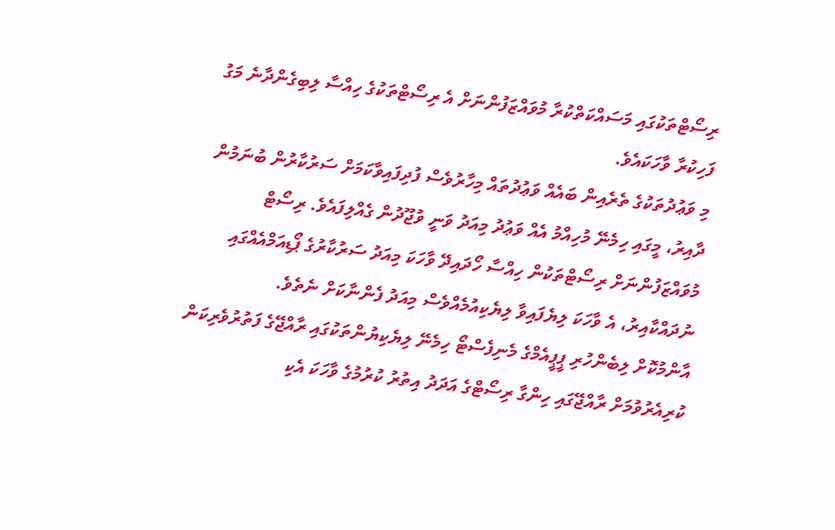ރިސޯޓްތަކުގައި މަސައްކަތްކުރާ މުވައްޒަފުންނަށް އެ ރިސޯޓްތަކުގެ ހިއްސާ ލިބިގެންދާނެ މަގު ފަހިކުރާ ވާހަކައެވެ.
މި ވަޢުދުތަކުގެ ތެރެއިން ބައެއް ވަޢުދުތައް މިހާރުވެސް ފުދިފައިވާކަމަށް ސަރުކާރުން ބުނަމުން ދާއިރު، މީގައި ހިމެނޭ މުހިއްމު އެއް ވަޢުދު މިއަދު ވަނީ ވުޖޫދުން ގެއްލިފައެވެ. ރިސޯޓް މުވައްޒަފުންނަށް ރިސޯޓްތަކުން ހިއްސާ ހޯދައިދޭ ވާހަކަ މިއަދު ސަރުކާރުގެ ޕޯޑިއަމްއެއްގައި ނުދައްކާއިރު، އެ ވާހަކަ ލިޔެފައިވާ ލިޔެކިއުމެއްވެސް މިއަދު ފެންނާކަށް ނެތެވެ.
އާންމުކޮށް ލިބެންހުރި ޕީޕީއެމްގެ މެނިފެސްޓޯ ހިމެނޭ ލިޔެކިޔުންތަކުގައި ރާއްޖޭގެ ފަތުރުވެރިކަން ކުރިއެރުވުމަށް ރާއްޖޭގައި ހިންގާ ރިސޯޓްގެ އަދަދު އިތުރު ކުރުމުގެ ވާހަކަ އެކި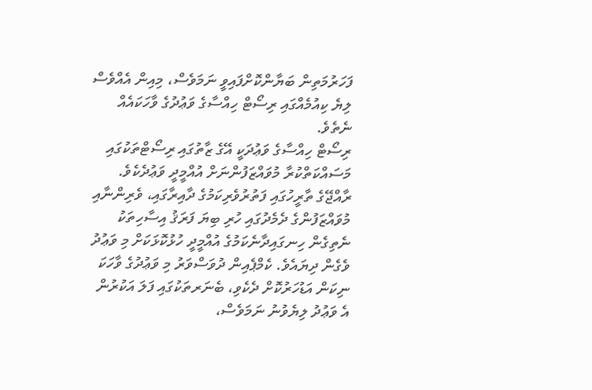ފަހަރުމަތިން ބަޔާންކޮށްފައިވީ ނަމަވެސް، މިއިން އެއްވެސް ލިޔެ ކިއުމެއްގައި ރިސޯޓް ހިއްސާގެ ވަޢުދުގެ ވާހަކައެއް ނެތެވެ.
ރިސޯޓް ހިއްސާގެ ވަޢުދަކީ އޭގެ ޒާތުގައި ރިސޯޓްތަކުގައި މަސައްކަތްކުރާ މުވައްޒަފުންނަށް އުއްމީދީ ވަޢުދެކެވެ. ރާއްޖޭގެ ތާރީހުގައި ފަތުރުވެރިކަމުގެ ދާއިރާގައި، ވެރިންނާއި މުވައްޒަފުންގެ ދެމެދުގައި ހުރި ބިޔަ ފަރަޤު އިސާހިތަކު ނެތިގެން ހިނގައިދާނެކަމުގެ އުއްމީދީ ހުޅުކޮޅަކަށް މި ވަޢުދު ވެގެން ދިޔައެވެ. ކެމްޕެއިން ދުވަސްވަރު މި ވަޢުދުގެ ވާހަކަ ނިކަން އަޑުހަރުކޮށް ދެކެވި، ބެނަރތަކުގައި ފަލަ އަކުރުން އެ ވަޢުދު ލިޔެވުނު ނަމަވެސް،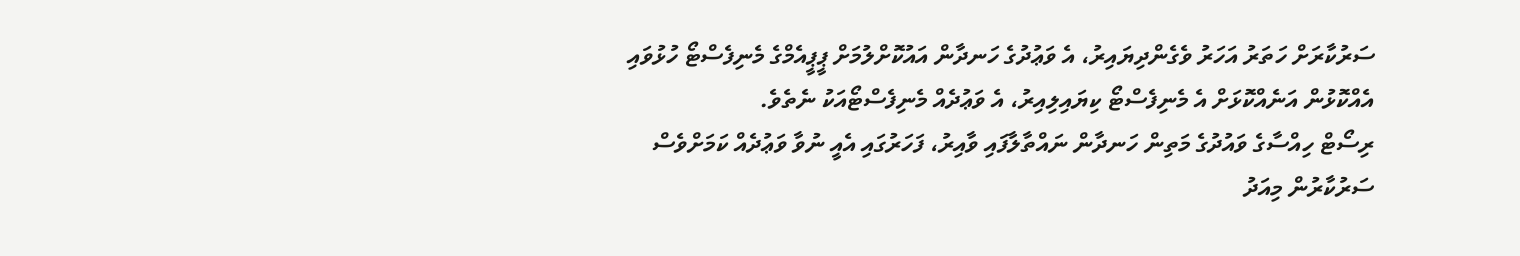ސަރުކާރަށް ހަތަރު އަހަރު ވެގެންދިޔައިރު، އެ ވަޢުދުގެ ހަނދާން އައުކޮށްލުމަށް ޕީޕީއެމްގެ މެނިފެސްޓޯ ހުޅުވައި އެއްކޮޅުން އަނެއްކޮޅަށް އެ މެނިފެސްޓޯ ކިޔައިލިއިރު، އެ ވަޢުދެއް މެނިފެސްޓޯއަކު ނެތެވެ.
ރިސޯޓް ހިއްސާގެ ވައުދުގެ މަތިން ހަނދާން ނައްތާލާފައި ވާއިރު، ފަހަރުގައި އެއީ ނުވާ ވަޢުދެއް ކަމަށްވެސް ސަރުކާރުން މިއަދު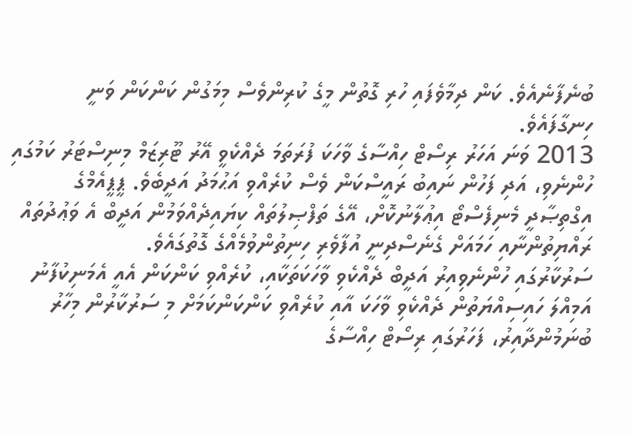ބުނެފާނެއެވެ. ކަން ދިމާވެފައި ހުރި ގޮތުން މީގެ ކުރިންވެސް މިމަގުން ކަންކަން ވަނީ ހިނގާފައެވެ.
2013 ވަނަ އަހަރު ރިސޯޓް ހިއްސާގެ ވާހަކަ ފުރަތަމަ ދެއްކެވީ އޭރު ޓޫރިޒަމް މިނިސްޓަރު ކަމުގައި ހުންނެވި، އަދި ފަހުން ނައިބު ރައީސްކަން ވެސް ކުރެއްވި އަޙުމަދު އަދީބެވެ. ޕީޕީއެމްގެ އިގްތިޞާދީ މެނިފެސްޓޯ އިޢުލާނުކޮށް، އޭގެ ތަފްޞިލުތައް ކިޔައިދެއްވަމުން އަދީބް އެ ވަޢުދުތައް ރައްޔިތުންނާއި ހަމައަށް ގެނެސްދިނީ އުފާވެރި ހިނިތުންވުމެއްގެ ގޮތުގައެވެ.
ސަރުކާރުގައި ހުންނެވިއިރު އަދީބް ދެއްކެވި ވާހަކަތަކާއި، ކުރެއްވި ކަންކަން އެއީ އެމަނިކުފާނު އަމިއްލަ ހައިސިއްޔަތުން ދެއްކެވި ވާހަކަ އާއި ކުރެއްވި ކަންކަންކަމަށް މި ސަރުކާރުން މިހާރު ބުނަމުންދާއިރު، ފަހަރުގައި ރިސޯޓް ހިއްސާގެ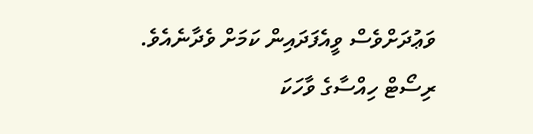ވަޢުދަށްވެސް ވީއެފަދައިން ކަމަށް ވެދާނެއެވެ. ރިސޯޓް ހިއްސާގެ ވާހަކަ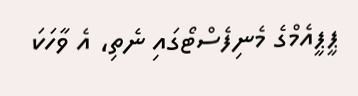ޕީޕީއެމްގެ މެނިފެސްޓޯގައި ނެތި، އެ ވާހަކަ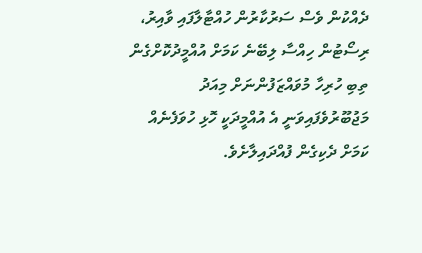ދެއްކުން ވެސް ސަރުކާރުން ހުއްޓާލާފައި ވާއިރު، ރިސޯޓުން ހިއްސާ ލިބޭނެ ކަމަށް އުއްމީދުކޮށްގެން ތިބި ހުރިހާ މުވައްޒަފުންނަށް މިއަދު މަޖުބޫރުވެފައިވަނީ އެ އުއްމީދަކީ ހޮޅި ހުވަފެނެއް ކަމަށް ދެކިގެން ފުއްދައިލާށެވެ.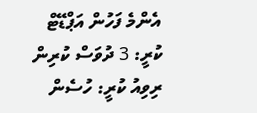އެންމެ ފަހުން އަޕްޑޭޓް ކުރީ: 3 ދުވަސް ކުރިން
ރިވިއު ކުރީ: ހުސެން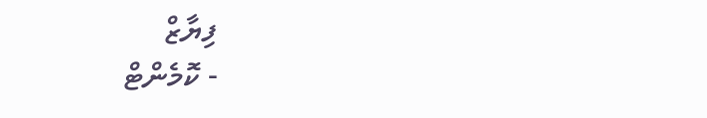ފިޔާޒް
- ކޮމެންޓް